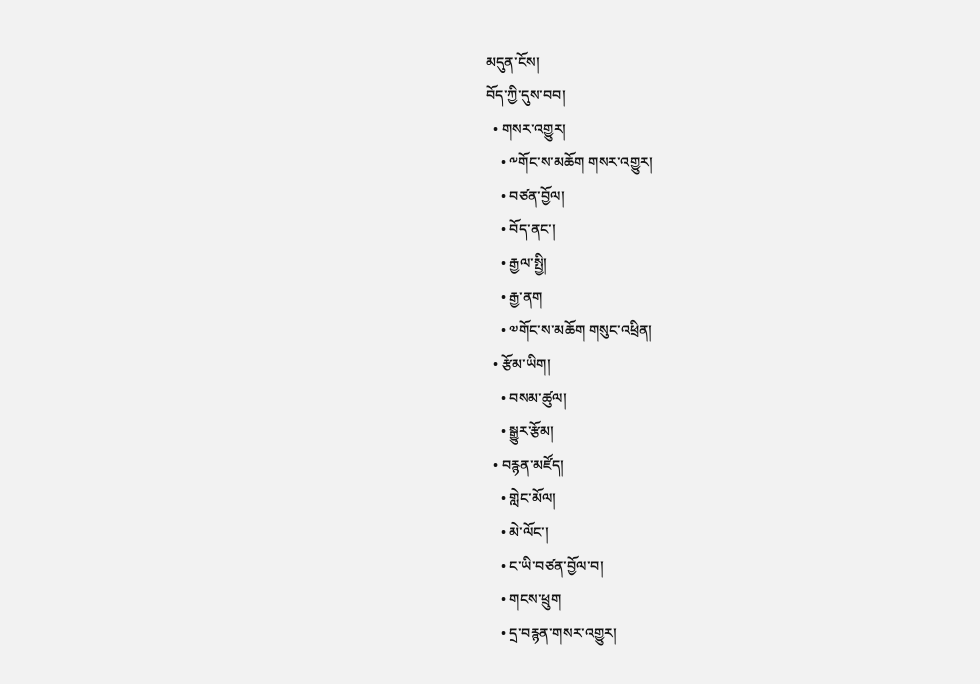མདུན་ངོས།
བོད་ཀྱི་དུས་བབ།
  • གསར་འགྱུར།
    • ༸གོང་ས་མཆོག གསར་འགྱུར།
    • བཙན་བྱོལ།
    • བོད་ནང་།
    • རྒྱལ་སྤྱི།
    • རྒྱ་ནག
    • ༧གོང་ས་མཆོག གསུང་འཕྲིན།
  • རྩོམ་ཡིག།
    • བསམ་ཚུལ།
    • སྒྱུར་རྩོམ།
  • བརྙན་མཛོད།
    • གླེང་མོལ།
    • མེ་ལོང་།
    • ང་ཡི་བཙན་བྱོལ་བ།
    • གངས་ཕྲུག
    • དྲ་བརྙན་གསར་འགྱུར།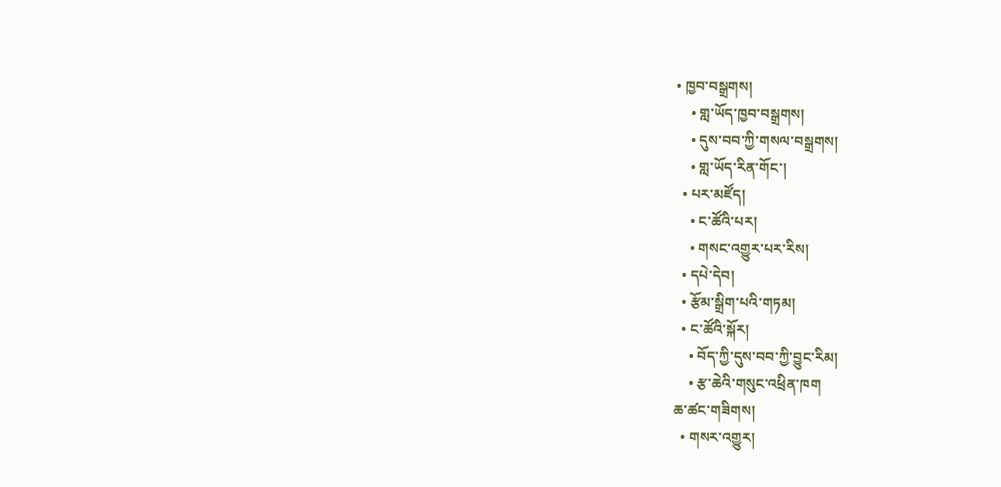• ཁྱབ་བསྒྲགས།
    • གླ་ཡོད་ཁྱབ་བསྒྲགས།
    • དུས་བབ་ཀྱི་གསལ་བསྒྲགས།
    • གླ་ཡོད་རིན་གོང་།
  • པར་མཛོད།
    • ང་ཚོའི་པར།
    • གསང་འགྱུར་པར་རིས།
  • དཔེ་དེབ།
  • རྩོམ་སྒྲིག་པའི་གཏམ།
  • ང་ཚོའི་སྐོར།
    • བོད་ཀྱི་དུས་བབ་ཀྱི་བྱུང་རིམ།
    • རྩ་ཆེའི་གསུང་འཕྲིན་ཁག
ཆ་ཚང་གཟིགས།
  • གསར་འགྱུར།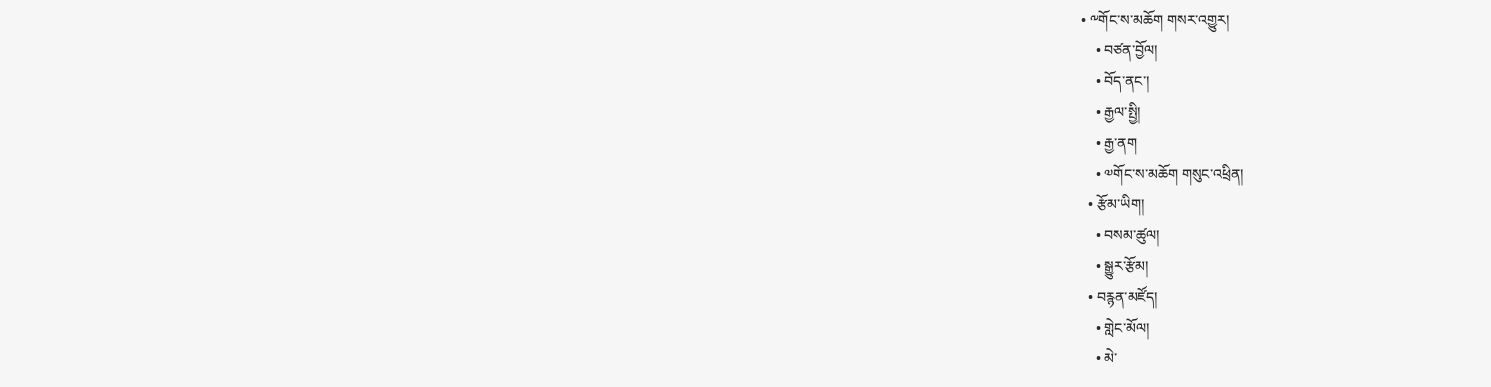• ༸གོང་ས་མཆོག གསར་འགྱུར།
    • བཙན་བྱོལ།
    • བོད་ནང་།
    • རྒྱལ་སྤྱི།
    • རྒྱ་ནག
    • ༧གོང་ས་མཆོག གསུང་འཕྲིན།
  • རྩོམ་ཡིག།
    • བསམ་ཚུལ།
    • སྒྱུར་རྩོམ།
  • བརྙན་མཛོད།
    • གླེང་མོལ།
    • མེ་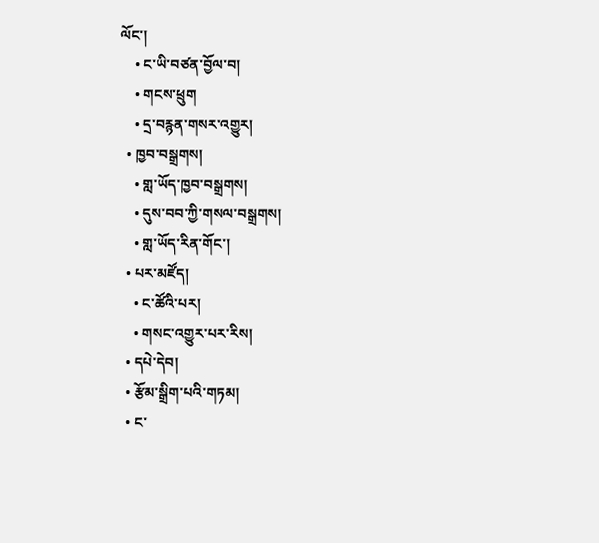ལོང་།
    • ང་ཡི་བཙན་བྱོལ་བ།
    • གངས་ཕྲུག
    • དྲ་བརྙན་གསར་འགྱུར།
  • ཁྱབ་བསྒྲགས།
    • གླ་ཡོད་ཁྱབ་བསྒྲགས།
    • དུས་བབ་ཀྱི་གསལ་བསྒྲགས།
    • གླ་ཡོད་རིན་གོང་།
  • པར་མཛོད།
    • ང་ཚོའི་པར།
    • གསང་འགྱུར་པར་རིས།
  • དཔེ་དེབ།
  • རྩོམ་སྒྲིག་པའི་གཏམ།
  • ང་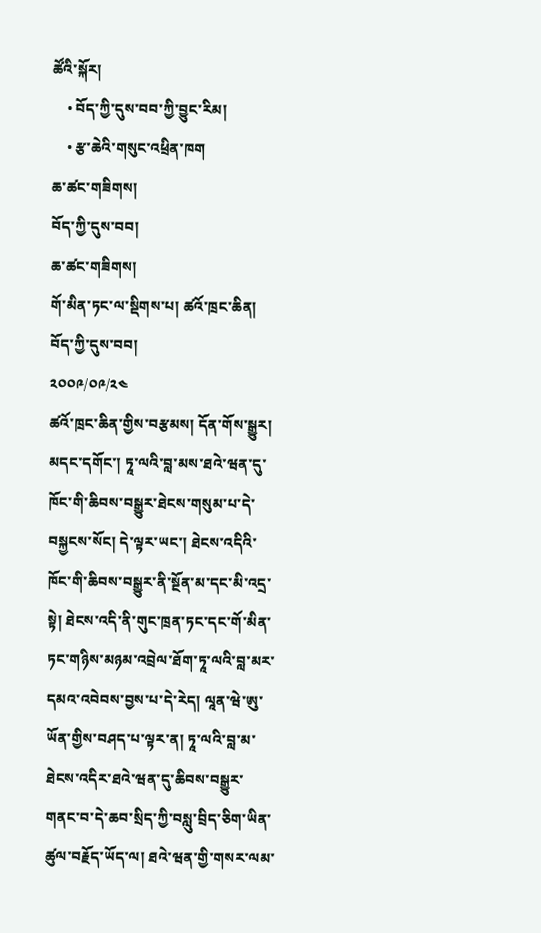ཚོའི་སྐོར།
    • བོད་ཀྱི་དུས་བབ་ཀྱི་བྱུང་རིམ།
    • རྩ་ཆེའི་གསུང་འཕྲིན་ཁག
ཆ་ཚང་གཟིགས།
བོད་ཀྱི་དུས་བབ།
ཆ་ཚང་གཟིགས།
གོ་མིན་ཏང་ལ་སྡིགས་པ། ཚའོ་ཁྲང་ཆིན།
བོད་ཀྱི་དུས་བབ།
༢༠༠༩/༠༩/༢༤
ཚའོ་ཁྲང་ཆིན་གྱིས་བརྩམས། དོན་གོས་སྒྱུར།
མདང་དགོང་། ཏཱ་ལའི་བླ་མས་ཐའེ་ཝན་དུ་ཁོང་གི་ཆིབས་བསྒྱུར་ཐེངས་གསུམ་པ་དེ་བསྐྱངས་སོང། དེ་ལྟར་ཡང་། ཐེངས་འདིའི་ཁོང་གི་ཆིབས་བསྒྱུར་ནི་སྔོན་མ་དང་མི་འདྲ་སྟེ། ཐེངས་འདི་ནི་གུང་ཁྲན་ཏང་དང་གོ་མིན་ཏང་གཉིས་མཉམ་འབྲེལ་ཐོག་ཏཱ་ལའི་བླ་མར་དམའ་འབེབས་བྱས་པ་དེ་རེད། ལཱན་ཝེ་ཨུ་ཡོན་གྱིས་བཤད་པ་ལྟར་ན། ཏཱ་ལའི་བླ་མ་ཐེངས་འདིར་ཐའེ་ཝན་དུ་ཆིབས་བསྒྱུར་གནང་བ་དེ་ཆབ་སྲིད་ཀྱི་བསླུ་བྲིད་ཅིག་ཡིན་ཚུལ་བརྗོད་ཡོད་ལ། ཐའེ་ཝན་གྱི་གསར་ལམ་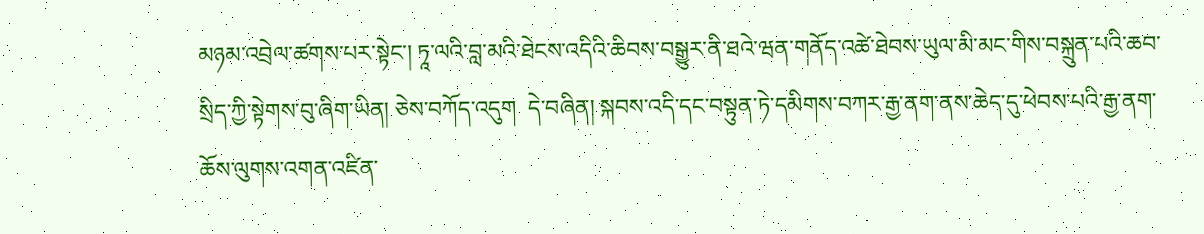མཉམ་འབྲེལ་ཚགས་པར་སྟེང་། ཏཱ་ལའི་བླ་མའི་ཐེངས་འདིའི་ཆིབས་བསྒྱུར་ནི་ཐའེ་ཝན་གནོད་འཚེ་ཐེབས་ཡུལ་མི་མང་གིས་བསྐྲུན་པའི་ཆབ་སྲིད་ཀྱི་སྟེགས་བུ་ཞིག་ཡིན། ཅེས་བཀོད་འདུག  དེ་བཞིན། སྐབས་འདི་དང་བསྟུན་ཏེ་དམིགས་བཀར་རྒྱ་ནག་ནས་ཆེད་དུ་ཕེབས་པའི་རྒྱ་ནག་ཆོས་ལུགས་འགན་འཛིན་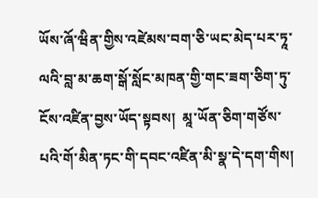ཡོས་ཞོ་ཝིན་གྱིས་འཛེམས་བག་ཅི་ཡང་མེད་པར་ཏཱ་ལའི་བླ་མ་ཆག་སྒོ་སློང་མཁན་གྱི་གང་ཟག་ཅིག་ཏུ་ངོས་འཛིན་བྱས་ཡོད་སྟབས།  མཱ་ཡོན་ཅིག་གཙོས་པའི་གོ་མིན་ཏང་གི་དབང་འཛིན་མི་སྣ་དེ་དག་གིས།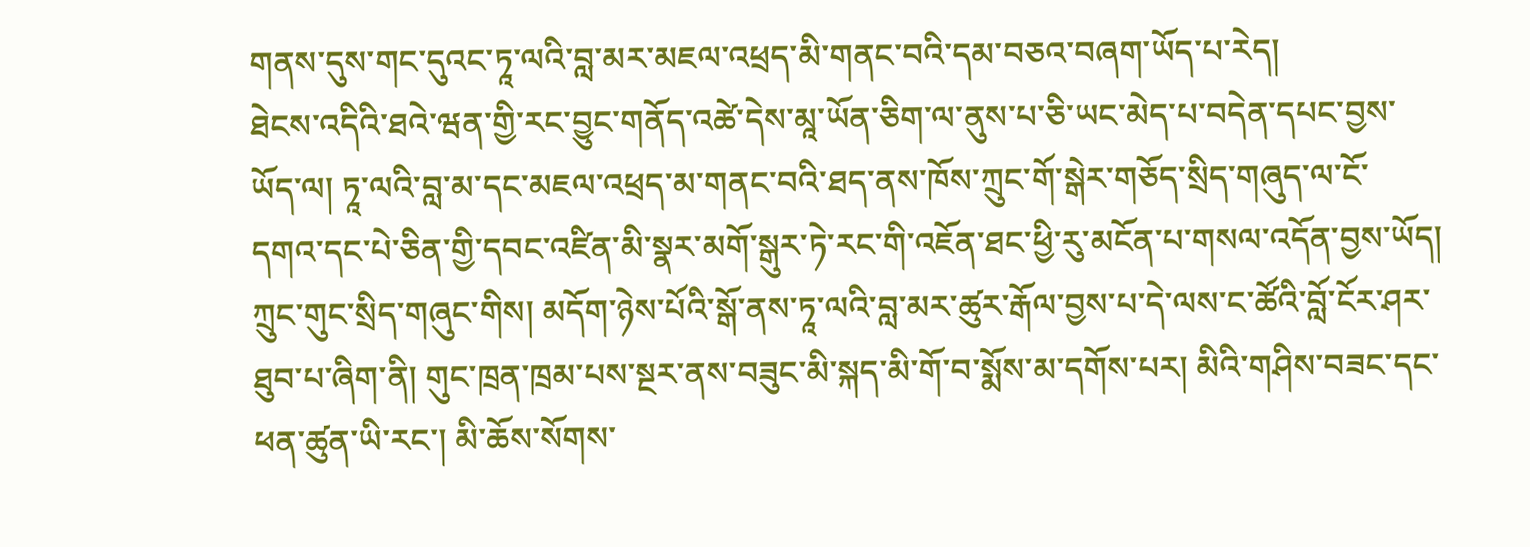གནས་དུས་གང་དུའང་ཏཱ་ལའི་བླ་མར་མཇལ་འཕྲད་མི་གནང་བའི་དམ་བཅའ་བཞག་ཡོད་པ་རེད།
ཐེངས་འདིའི་ཐའེ་ཝན་གྱི་རང་བྱུང་གནོད་འཚེ་དེས་མཱ་ཡོན་ཅིག་ལ་ནུས་པ་ཅི་ཡང་མེད་པ་བདེན་དཔང་བྱས་ཡོད་ལ། ཏཱ་ལའི་བླ་མ་དང་མཇལ་འཕྲད་མ་གནང་བའི་ཐད་ནས་ཁོས་ཀྲུང་གོ་སྒེར་གཅོད་སྲིད་གཞུད་ལ་ངོ་དགའ་དང་པེ་ཅིན་གྱི་དབང་འཛིན་མི་སྣར་མགོ་སྒུར་ཏེ་རང་གི་འཇོན་ཐང་ཕྱི་རུ་མངོན་པ་གསལ་འདོན་བྱས་ཡོད། ཀྲུང་གུང་སྲིད་གཞུང་གིས། མདོག་ཉེས་པོའི་སྒོ་ནས་ཏཱ་ལའི་བླ་མར་ཚུར་རྒོལ་བྱས་པ་དེ་ལས་ང་ཚོའི་བློ་ངོར་ཤར་ཐུབ་པ་ཞིག་ནི། གུང་ཁྲན་ཁྲམ་པས་སྔར་ནས་བཟུང་མི་སྐད་མི་གོ་བ་སྨོས་མ་དགོས་པར། མིའི་གཤིས་བཟང་དང་ཕན་ཚུན་ཡི་རང་། མི་ཆོས་སོགས་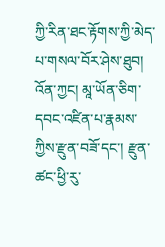ཀྱི་རིན་ཐང་རྟོགས་ཀྱི་མེད་པ་གསལ་བོར་ཤེས་ཐུབ། འོན་ཀྱང། མཱ་ཡོན་ཅིག་དབང་འཛིན་པ་རྣམས་ཀྱིས་རྫུན་བཟོ་དང་། རྫུན་ཚང་ཕྱི་རུ་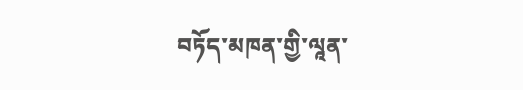བཏོད་མཁན་གྱི་ལཱན་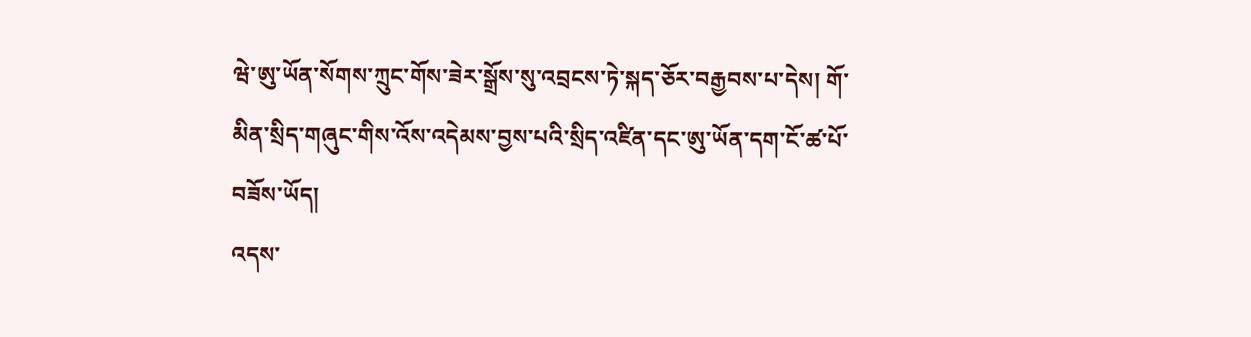ཝེ་ཨུ་ཡོན་སོགས་ཀྲུང་གོས་ཟེར་སྒྲོས་སུ་འབྲངས་ཏེ་སྐད་ཅོར་བརྒྱབས་པ་དེས། གོ་མིན་སྲིད་གཞུང་གིས་འོས་འདེམས་བྱས་པའི་སྲིད་འཛིན་དང་ཨུ་ཡོན་དག་ངོ་ཚ་པོ་བཟོས་ཡོད།
འདས་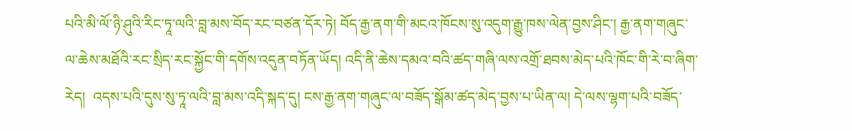པའི་མི་ལོ་ཉི་ཤུའི་རིང་ཏཱ་ལའི་བླ་མས་བོད་རང་བཙན་དོར་ཏེ། བོད་རྒྱ་ནག་གི་མངའ་ཁོངས་སུ་འདུག་རྒྱུ་ཁས་ལེན་བྱས་ཤིང་། རྒྱ་ནག་གཞུང་ལ་ཆེས་མཐོའི་རང་སྲིད་རང་སྐྱོང་གི་དགོས་འདུན་བཏོན་ཡོད། འདི་ནི་ཆེས་དམའ་བའི་ཚད་གཞི་ལས་འགྲོ་ཐབས་མེད་པའི་ཁོང་གི་རེ་བ་ཞིག་རེད།  འདས་པའི་དུས་སུ་ཏཱ་ལའི་བླ་མས་འདི་སྐད་དུ། ངས་རྒྱ་ནག་གཞུང་ལ་བཟོད་སྒོམ་ཚད་མེད་བྱས་པ་ཡིན་ལ། དེ་ལས་ལྷག་པའི་བཟོད་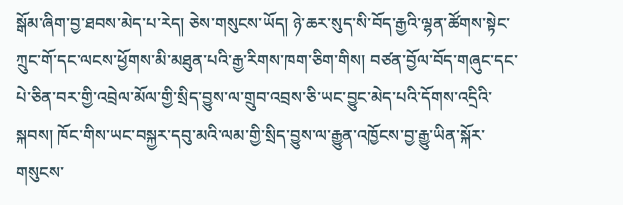སྒོམ་ཞིག་བྱ་ཐབས་མེད་པ་རེད། ཅེས་གསུངས་ཡོད། ཉེ་ཆར་སུད་སི་བོད་རྒྱའི་ལྷན་ཚོགས་སྟེང་ཀྲུང་གོ་དང་ལངས་ཕྱོགས་མི་མཐུན་པའི་རྒྱ་རིགས་ཁག་ཅིག་གིས། བཙན་བྱོལ་བོད་གཞུང་དང་པེ་ཅིན་བར་གྱི་འབྲེལ་མོལ་གྱི་སྲིད་བྱུས་ལ་གྲུབ་འབྲས་ཅི་ཡང་བྱུང་མེད་པའི་དོགས་འདྲིའི་སྐབས། ཁོང་གིས་ཡང་བསྐྱར་དབུ་མའི་ལམ་གྱི་སྲིད་བྱུས་ལ་རྒྱུན་འཁྱོངས་བྱ་རྒྱུ་ཡིན་སྐོར་གསུངས་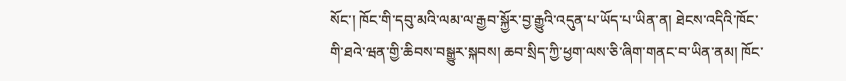སོང་། ཁོང་གི་དབུ་མའི་ལམ་ལ་རྒྱབ་སྐྱོར་བྱ་རྒྱུའི་འདུན་པ་ཡོད་པ་ཡིན་ན། ཐེངས་འདིའི་ཁོང་གི་ཐའེ་ཝན་གྱི་ཆིབས་བསྒྱུར་སྐབས། ཆབ་སྲིད་ཀྱི་ཕྱག་ལས་ཅི་ཞིག་གནང་བ་ཡིན་ནམ། ཁོང་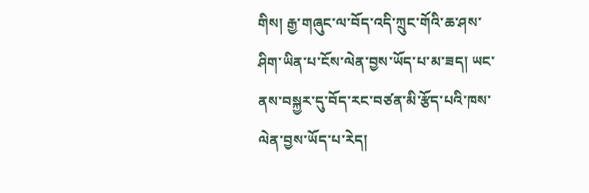གིས། རྒྱ་གཞུང་ལ་བོད་འདི་ཀྲུང་གོའི་ཆ་ཤས་ཤིག་ཡིན་པ་ངོས་ལེན་བྱས་ཡོད་པ་མ་ཟད། ཡང་ནས་བསྐྱར་དུ་བོད་རང་བཙན་མི་རྩོད་པའི་ཁས་ལེན་བྱས་ཡོད་པ་རེད།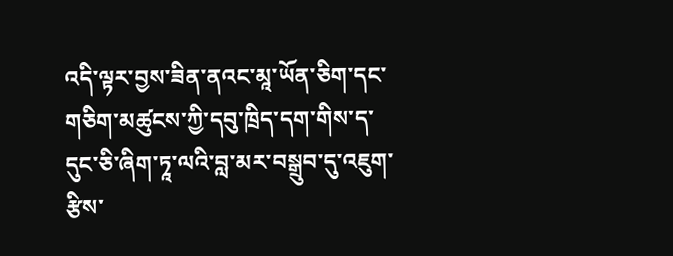འདི་ལྟར་བྱས་ཟིན་ནའང་མཱ་ཡོན་ཅིག་དང་གཅིག་མཚུངས་ཀྱི་དབུ་ཁྲིད་དག་གིས་ད་དུང་ཅི་ཞིག་ཏཱ་ལའི་བླ་མར་བསྒྲུབ་དུ་འཇུག་རྩིས་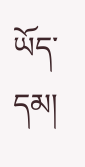ཡོད་དམ།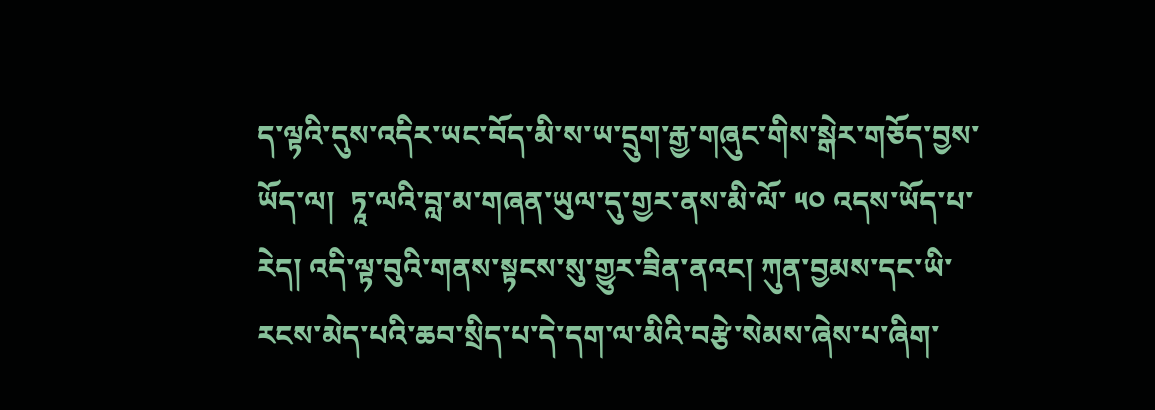ད་ལྟའི་དུས་འདིར་ཡང་བོད་མི་ས་ཡ་དྲུག་རྒྱ་གཞུང་གིས་སྒེར་གཅོད་བྱས་ཡོད་ལ།  ཏཱ་ལའི་བླ་མ་གཞན་ཡུལ་དུ་གྱར་ནས་མི་ལོ་ ༥༠ འདས་ཡོད་པ་རེད། འདི་ལྟ་བུའི་གནས་སྟངས་སུ་གྱུར་ཟིན་ནའང། ཀུན་བྱམས་དང་ཡི་རངས་མེད་པའི་ཆབ་སྲིད་པ་དེ་དག་ལ་མིའི་བརྩེ་སེམས་ཞེས་པ་ཞིག་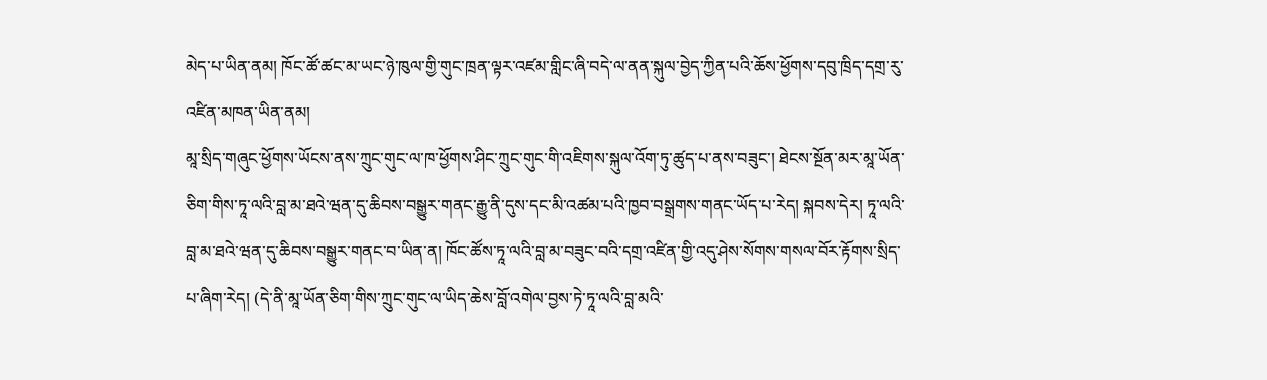མེད་པ་ཡིན་ནམ། ཁོང་ཚོ་ཚང་མ་ཡང་ཉེ་ཁུལ་གྱི་གུང་ཁྲན་ལྟར་འཛམ་གླིང་ཞི་བདེ་ལ་ནན་སྐུལ་བྱེད་ཀྱིན་པའི་ཆོས་ཕྱོགས་དབུ་ཁྲིད་དགྲ་རུ་འཛིན་མཁན་ཡིན་ནམ།
མཱ་སྲིད་གཞུང་ཕྱོགས་ཡོངས་ནས་ཀྲུང་གུང་ལ་ཁ་ཕྱོགས་ཤིང་ཀྲུང་གུང་གི་འཇིགས་སྐུལ་འོག་ཏུ་ཚུད་པ་ནས་བཟུང་། ཐེངས་སྔོན་མར་མཱ་ཡོན་ཅིག་གིས་ཏཱ་ལའི་བླ་མ་ཐའེ་ཝན་དུ་ཆིབས་བསྒྱུར་གནང་རྒྱུ་ནི་དུས་དང་མི་འཚམ་པའི་ཁྱབ་བསྒྲགས་གནང་ཡོད་པ་རེད། སྐབས་དེར། ཏཱ་ལའི་བླ་མ་ཐའེ་ཝན་དུ་ཆིབས་བསྒྱུར་གནང་བ་ཡིན་ན། ཁོང་ཚོས་ཏཱ་ལའི་བླ་མ་བཟུང་བའི་དགྲ་འཛིན་གྱི་འདུ་ཤེས་སོགས་གསལ་བོར་རྟོགས་སྲིད་པ་ཞིག་རེད། (དེ་ནི་མཱ་ཡོན་ཅིག་གིས་ཀྲུང་གུང་ལ་ཡིད་ཆེས་བློ་འགེལ་བྱས་ཏེ་ཏཱ་ལའི་བླ་མའི་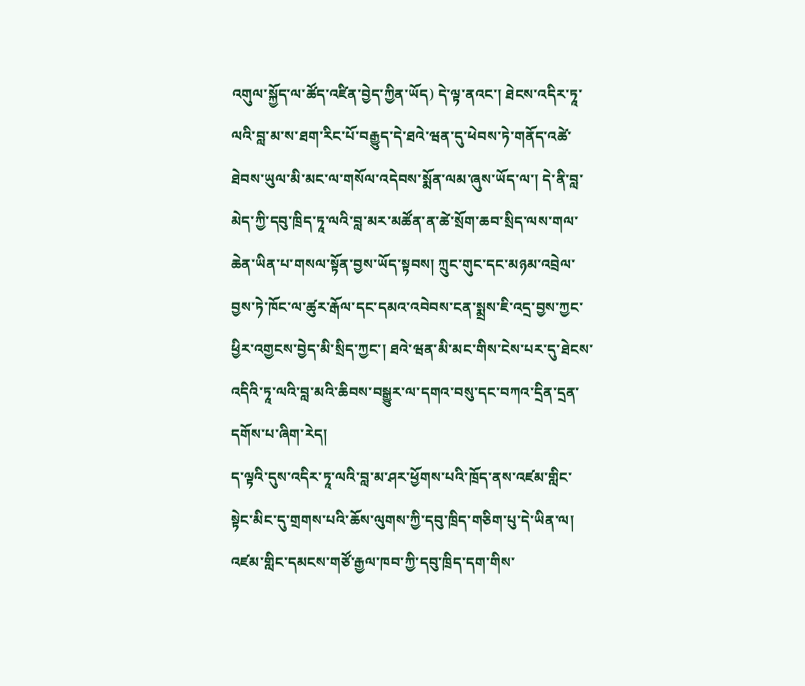འགུལ་སྐྱོད་ལ་ཚོད་འཛིན་བྱེད་ཀྱིན་ཡོད) དེ་ལྟ་ནའང་། ཐེངས་འདིར་ཏཱ་ལའི་བླ་མ་ས་ཐག་རིང་པོ་བརྒྱུད་དེ་ཐའེ་ཝན་དུ་ཕེབས་ཏེ་གནོད་འཚེ་ཐེབས་ཡུལ་མི་མང་ལ་གསོལ་འདེབས་སྨོན་ལམ་ཞུས་ཡོད་ལ་། དེ་ནི་བླ་མེད་ཀྱི་དབུ་ཁྲིད་ཏཱ་ལའི་བླ་མར་མཚོན་ན་ཚེ་སྲོག་ཆབ་སྲིད་ལས་གལ་ཆེན་ཡིན་པ་གསལ་སྟོན་བྱས་ཡོད་སྟབས། ཀྲུང་གུང་དང་མཉམ་འབྲེལ་བྱས་ཏེ་ཁོང་ལ་ཚུར་རྒོལ་དང་དམའ་འབེབས་ངན་སྨྲས་ཇི་འདྲ་བྱས་ཀྱང་ཕྱིར་འགྱངས་བྱེད་མི་སྲིད་ཀྱང་། ཐའེ་ཝན་མི་མང་གིས་ངེས་པར་དུ་ཐེངས་འདིའི་ཏཱ་ལའི་བླ་མའི་ཆིབས་བསྒྱུར་ལ་དགའ་བསུ་དང་བཀའ་དྲིན་དྲན་དགོས་པ་ཞིག་རེད།
ད་ལྟའི་དུས་འདིར་ཏཱ་ལའི་བླ་མ་ཤར་ཕྱོགས་པའི་ཁྲོད་ནས་འཛམ་གླིང་སྟེང་མིང་དུ་གྲགས་པའི་ཆོས་ལུགས་ཀྱི་དབུ་ཁྲིད་གཅིག་པུ་དེ་ཡིན་ལ། འཛམ་གླིང་དམངས་གཙོ་རྒྱལ་ཁབ་ཀྱི་དབུ་ཁྲིད་དག་གིས་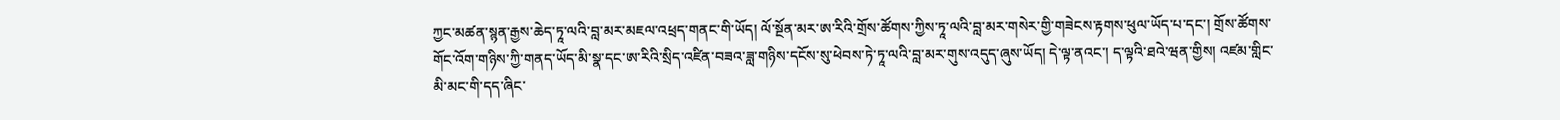ཀྱང་མཚན་སྙན་རྒྱས་ཆེད་ཏཱ་ལའི་བླ་མར་མཇལ་འཕྲད་གནང་གི་ཡོད། ལོ་སྔོན་མར་ཨ་རིའི་གྲོས་ཚོགས་ཀྱིས་ཏཱ་ལའི་བླ་མར་གསེར་གྱི་གཟེངས་རྟགས་ཕུལ་ཡོད་པ་དང་། གྲོས་ཚོགས་གོང་འོག་གཉིས་ཀྱི་གནད་ཡོད་མི་སྣ་དང་ཨ་རིའི་སྲིད་འཛིན་བཟའ་ཟླ་གཉིས་དངོས་སུ་ཕེབས་ཏེ་ཏཱ་ལའི་བླ་མར་གུས་འདུད་ཞུས་ཡོད། དེ་ལྟ་ནའང་། ད་ལྟའི་ཐའེ་ཝན་གྱིས། འཛམ་གླིང་མི་མང་གི་དད་ཞིང་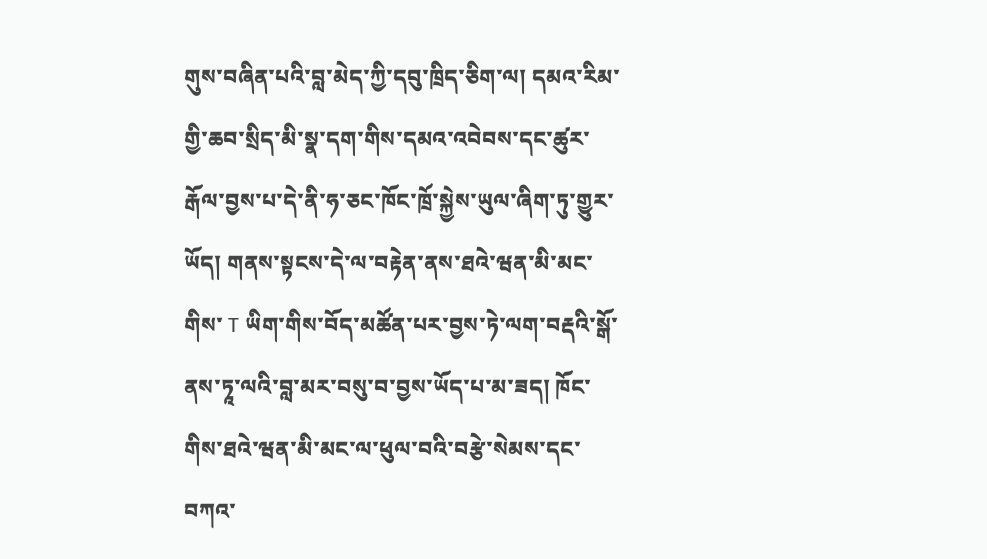གུས་བཞིན་པའི་བླ་མེད་ཀྱི་དབུ་ཁྲིད་ཅིག་ལ། དམའ་རིམ་གྱི་ཆབ་སྲིད་མི་སྣ་དག་གིས་དམའ་འབེབས་དང་ཚུར་རྒོལ་བྱས་པ་དེ་ནི་ཧ་ཅང་ཁོང་ཁྲོ་སྐྱེས་ཡུལ་ཞིག་ཏུ་གྱུར་ཡོད། གནས་སྟངས་དེ་ལ་བརྟེན་ནས་ཐའེ་ཝན་མི་མང་གིས་ T ཡིག་གིས་བོད་མཚོན་པར་བྱས་ཏེ་ལག་བརྡའི་སྒོ་ནས་ཏཱ་ལའི་བླ་མར་བསུ་བ་བྱས་ཡོད་པ་མ་ཟད། ཁོང་གིས་ཐའེ་ཝན་མི་མང་ལ་ཕུལ་བའི་བརྩེ་སེམས་དང་བཀའ་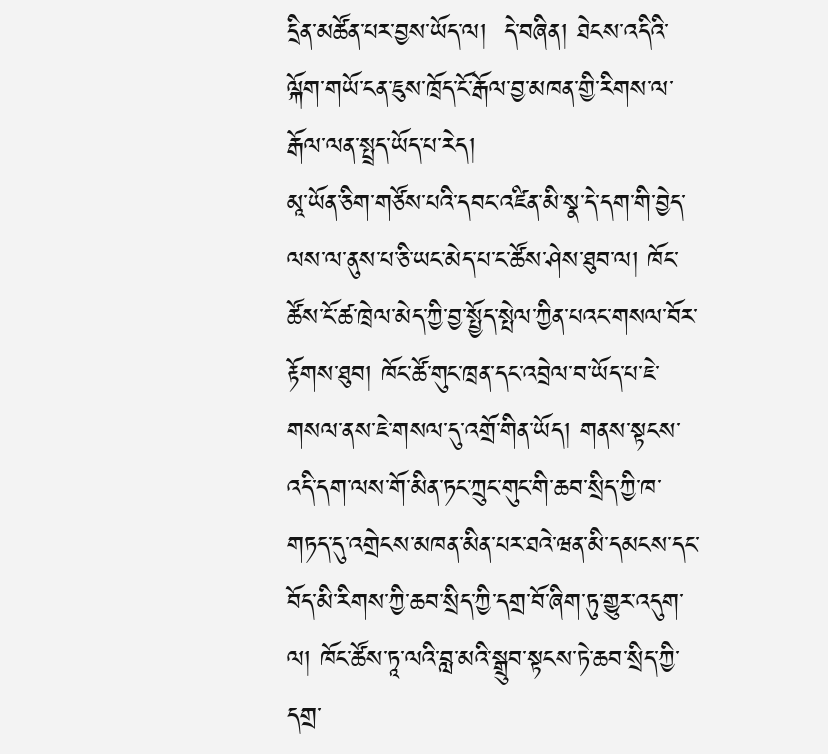དྲིན་མཚོན་པར་བྱས་ཡོད་ལ།  དེ་བཞིན། ཐེངས་འདིའི་ལྐོག་གཡོ་ངན་ཇུས་ཁྲོད་ངོ་རྒོལ་བྱ་མཁན་གྱི་རིགས་ལ་རྒོལ་ལན་སྤྲད་ཡོད་པ་རེད།
མཱ་ཡོན་ཅིག་གཙོས་པའི་དབང་འཛིན་མི་སྣ་དེ་དག་གི་བྱེད་ལས་ལ་ནུས་པ་ཅི་ཡང་མེད་པ་ང་ཚོས་ཤེས་ཐུབ་ལ། ཁོང་ཚོས་ངོ་ཚ་ཁྲེལ་མེད་ཀྱི་བྱ་སྤྱོད་སྤེལ་ཀྱིན་པའང་གསལ་བོར་རྟོགས་ཐུབ། ཁོང་ཚོ་གུང་ཁྲན་དང་འབྲེལ་བ་ཡོད་པ་ཇེ་གསལ་ནས་ཇེ་གསལ་དུ་འགྲོ་གིན་ཡོད། གནས་སྟངས་འདི་དག་ལས་གོ་མིན་ཏང་ཀྲུང་གུང་གི་ཆབ་སྲིད་ཀྱི་ཁ་གཏད་དུ་འགྲེངས་མཁན་མིན་པར་ཐའེ་ཝན་མི་དམངས་དང་བོད་མི་རིགས་ཀྱི་ཆབ་སྲིད་ཀྱི་དགྲ་བོ་ཞིག་ཏུ་གྱུར་འདུག་ལ། ཁོང་ཚོས་ཏཱ་ལའི་བླ་མའི་སྒྲུབ་སྟངས་ཏེ་ཆབ་སྲིད་ཀྱི་དགྲ་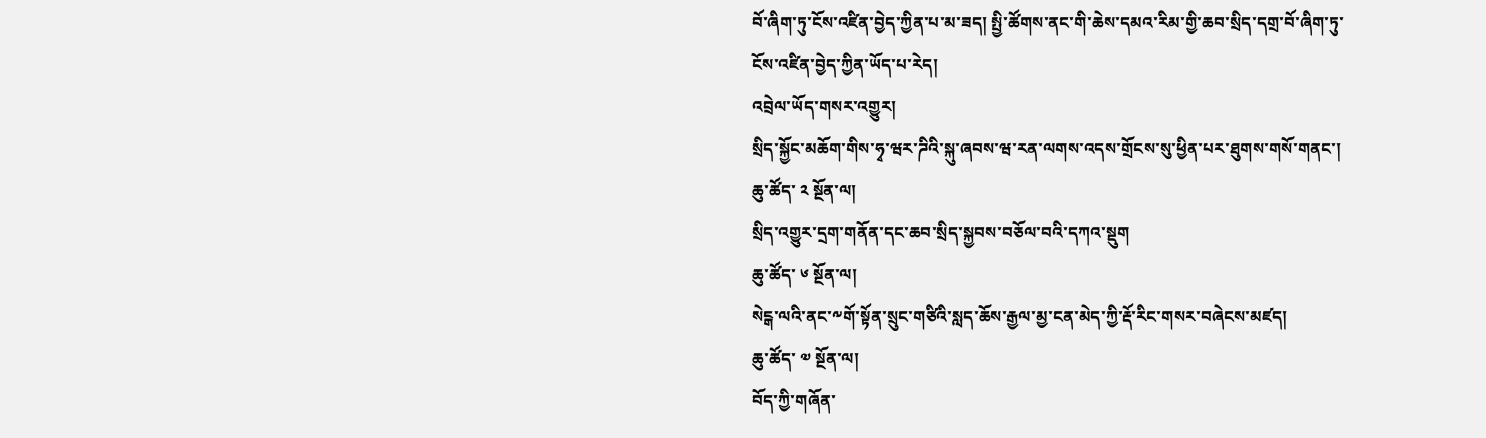བོ་ཞིག་ཏུ་ངོས་འཛིན་བྱེད་ཀྱིན་པ་མ་ཟད། སྤྱི་ཚོགས་ནང་གི་ཆེས་དམའ་རིམ་གྱི་ཆབ་སྲིད་དགྲ་བོ་ཞིག་ཏུ་ངོས་འཛིན་བྱེད་ཀྱིན་ཡོད་པ་རེད།
འབྲེལ་ཡོད་གསར་འགྱུར།
སྲིད་སྐྱོང་མཆོག་གིས་ཧྭ་ཝར་ཌིའི་སྐུ་ཞབས་ཝ་རན་ལགས་འདས་གྲོངས་སུ་ཕྱིན་པར་ཐུགས་གསོ་གནང་།
ཆུ་ཚོད་ ༢ སྔོན་ལ།
སྲིད་འགྱུར་དྲག་གནོན་དང་ཆབ་སྲིད་སྐྱབས་བཅོལ་བའི་དཀའ་སྡུག
ཆུ་ཚོད་ ༦ སྔོན་ལ།
སེངྒ་ལའི་ནང་༸གོ་སྟོན་སྲུང་གཙིའི་སླད་ཆོས་རྒྱལ་མྱ་ངན་མེད་ཀྱི་རྡོ་རིང་གསར་བཞེངས་མཛད།
ཆུ་ཚོད་ ༧ སྔོན་ལ།
བོད་ཀྱི་གཞོན་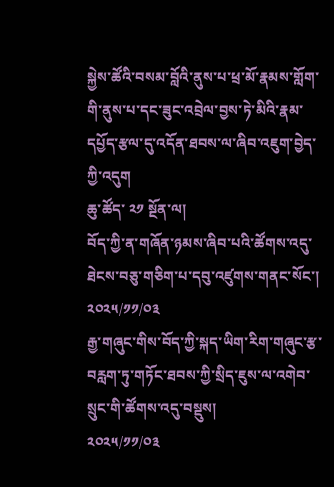སྐྱེས་ཚོའི་བསམ་བློའི་ནུས་པ་ཕྲ་མོ་རྣམས་གློག་གི་ནུས་པ་དང་ཟུང་འབྲེལ་བྱས་ཏེ་མིའི་རྣམ་དཔྱོད་རྩལ་དུ་འདོན་ཐབས་ལ་ཞིབ་འཇུག་བྱེད་ཀྱི་འདུག
ཆུ་ཚོད་ ༢༡ སྔོན་ལ།
བོད་ཀྱི་ན་གཞོན་ཉམས་ཞིབ་པའི་ཚོགས་འདུ་ཐེངས་བཅུ་གཅིག་པ་དབུ་འཛུགས་གནང་སོང་།
༢༠༢༥/༡༡/༠༣
རྒྱ་གཞུང་གིས་བོད་ཀྱི་སྐད་ཡིག་རིག་གཞུང་རྩ་བརླག་ཏུ་གཏོང་ཐབས་ཀྱི་སྲིད་ཇུས་ལ་འགེབ་སྲུང་གི་ཚོགས་འདུ་བསྡུས།
༢༠༢༥/༡༡/༠༣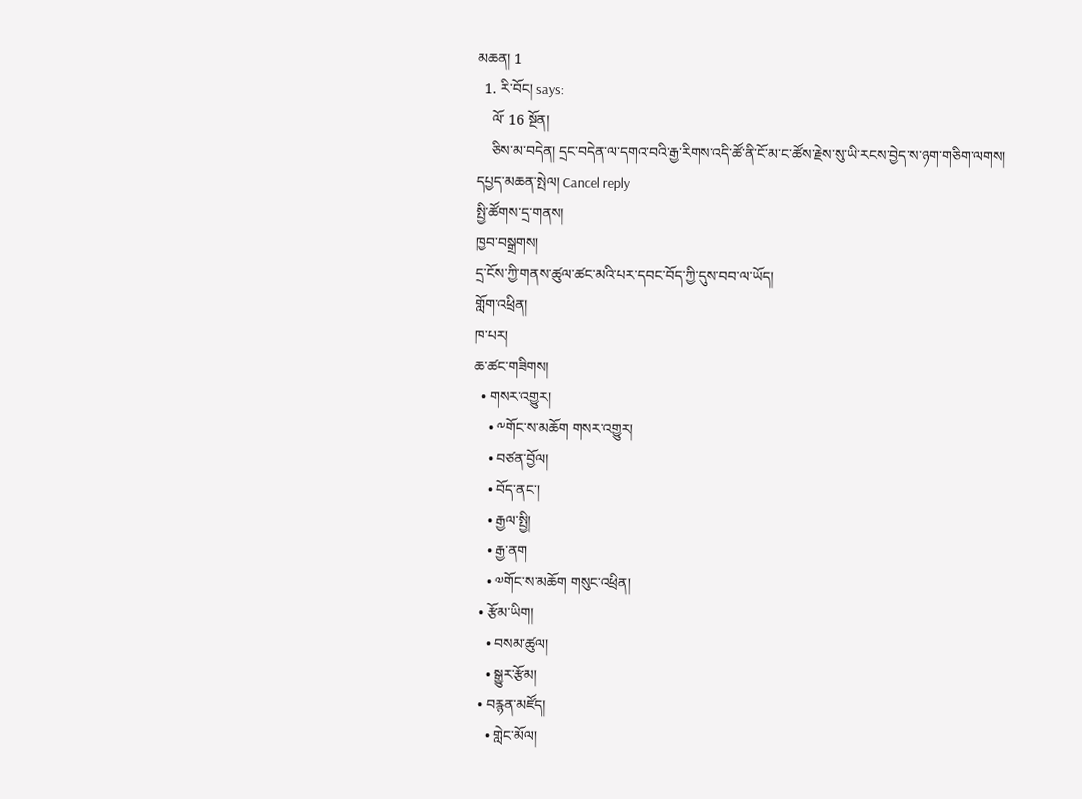མཆན། 1
  1. རི་བོང། says:
    ལོ་ 16 སྔོན།
    ཅིས་མ་བདེན། དྲང་བདེན་ལ་དགའ་བའི་རྒྱ་རིགས་འདི་ཚོ་ནི་ངོ་མ་ང་ཚོས་རྗེས་སུ་ཡི་རངས་བྱེད་ས་ཉག་གཅིག་ལགས།
དཔྱད་མཆན་སྤེལ། Cancel reply
སྤྱི་ཚོགས་དྲ་གནས།
ཁྱབ་བསྒྲགས།
དྲ་ངོས་ཀྱི་གནས་ཚུལ་ཚང་མའི་པར་དབང་བོད་ཀྱི་དུས་བབ་ལ་ཡོད།
གློག་འཕྲིན།
ཁ་པར།
ཆ་ཚང་གཟིགས།
  • གསར་འགྱུར།
    • ༸གོང་ས་མཆོག གསར་འགྱུར།
    • བཙན་བྱོལ།
    • བོད་ནང་།
    • རྒྱལ་སྤྱི།
    • རྒྱ་ནག
    • ༧གོང་ས་མཆོག གསུང་འཕྲིན།
  • རྩོམ་ཡིག།
    • བསམ་ཚུལ།
    • སྒྱུར་རྩོམ།
  • བརྙན་མཛོད།
    • གླེང་མོལ།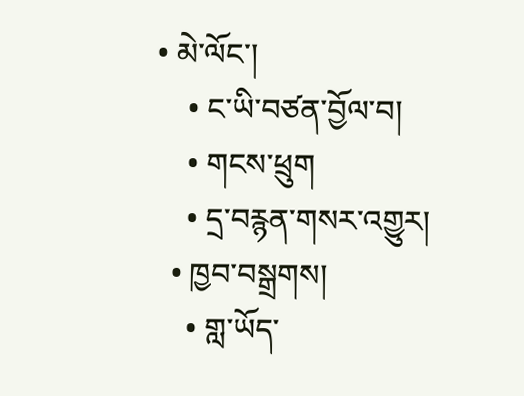• མེ་ལོང་།
    • ང་ཡི་བཙན་བྱོལ་བ།
    • གངས་ཕྲུག
    • དྲ་བརྙན་གསར་འགྱུར།
  • ཁྱབ་བསྒྲགས།
    • གླ་ཡོད་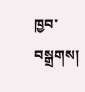ཁྱབ་བསྒྲགས།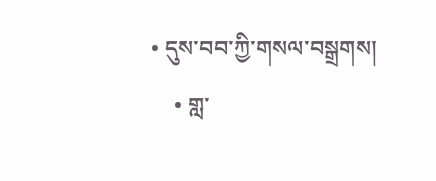• དུས་བབ་ཀྱི་གསལ་བསྒྲགས།
    • གླ་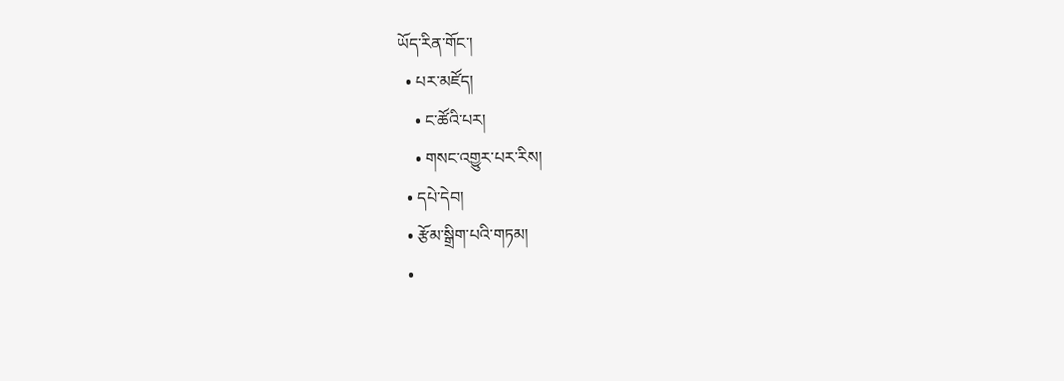ཡོད་རིན་གོང་།
  • པར་མཛོད།
    • ང་ཚོའི་པར།
    • གསང་འགྱུར་པར་རིས།
  • དཔེ་དེབ།
  • རྩོམ་སྒྲིག་པའི་གཏམ།
  •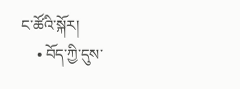ང་ཚོའི་སྐོར།
    • བོད་ཀྱི་དུས་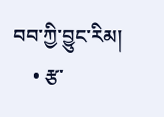བབ་ཀྱི་བྱུང་རིམ།
    • རྩ་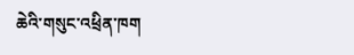ཆེའི་གསུང་འཕྲིན་ཁག